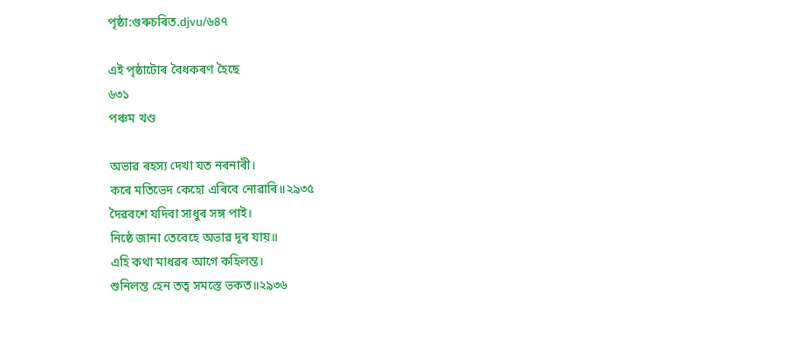পৃষ্ঠা:গুৰুচৰিত.djvu/৬৪৭

এই পৃষ্ঠাটোৰ বৈধকৰণ হৈছে
৬৩১
পঞ্চম খণ্ড

অভাৱ ৰহস্য দেখা যত নৰনাৰী।
কৰে মতিভেদ কেহো এৰিবে নোৱাৰি॥২৯৩৫
দৈৱবশে যদিবা সাধুৰ সঙ্গ পাই।
নিষ্ঠে জানা তেবেহে অভাৱ দূৰ যায়॥
এহি কথা মাধৱৰ আগে কহিলন্ত।
শুনিলন্ত হেন তত্ব সমস্তে ভকত॥২৯৩৬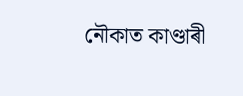নৌকাত কাণ্ডাৰী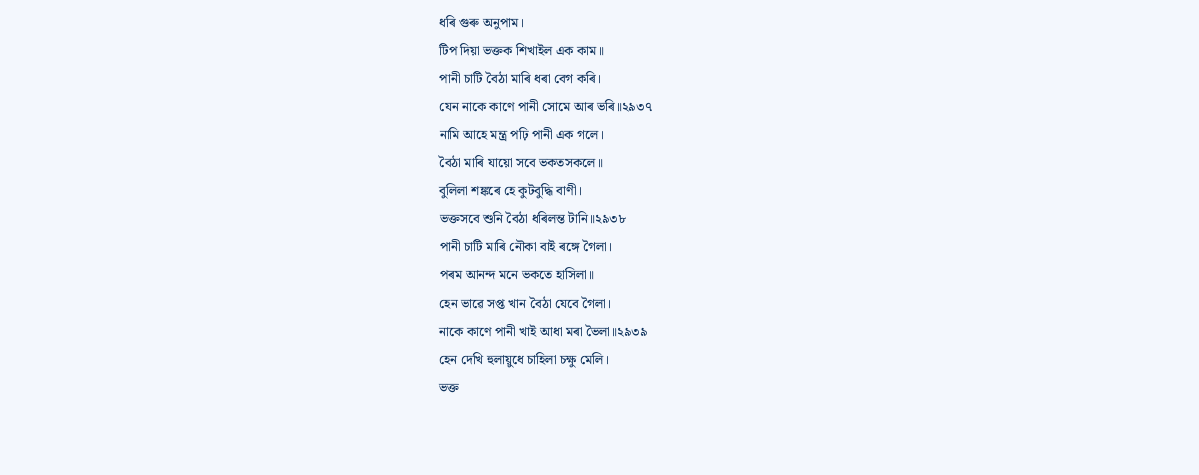ধৰি গুৰু অনুপাম।
টিপ দিয়া ভক্তক শিখাইল এক কাম॥
পানী চাটি বৈঠা মাৰি ধৰা বেগ কৰি।
যেন নাকে কাণে পানী সোমে আৰ ভৰি॥২৯৩৭
নামি আহে মন্ত্ৰ পঢ়ি পানী এক গলে।
বৈঠা মাৰি যায়ো সবে ভকতসকলে॥
বুলিলা শঙ্কৰে হে কুটবুদ্ধি বাণী।
ভক্তসবে শুনি বৈঠা ধৰিলন্ত টানি॥২৯৩৮
পানী চাটি মাৰি নৌকা বাই ৰঙ্গে গৈলা।
পৰম আনন্দ মনে ভকতে হাসিলা॥
হেন ভাৱে সপ্ত খান বৈঠা যেবে গৈলা।
নাকে কাণে পানী খাই আধা মৰা ভৈলা॥২৯৩৯
হেন দেখি হুলায়ুধে চাহিলা চক্ষু মেলি।
ভক্ত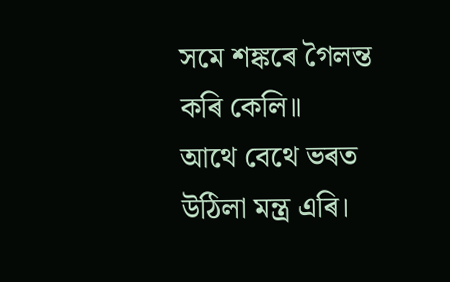সমে শঙ্কৰে গৈলন্ত কৰি কেলি॥
আথে বেথে ভৰত উঠিলা মন্ত্ৰ এৰি।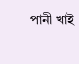পানী খাই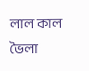লাল কাল ভৈলা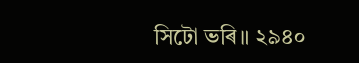সিটো ভৰি॥ ২৯৪০